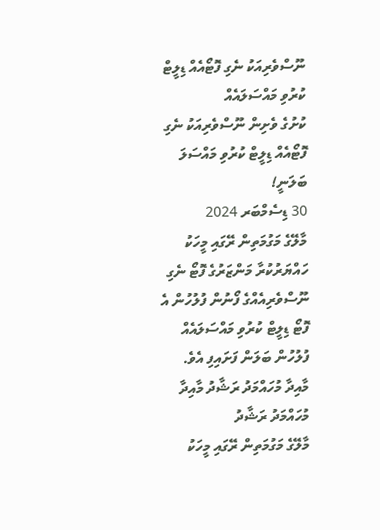ނޫސްވެރިއަކު ނެގި ފޮޓޯއެއް ޑިލީޓް ކުރުވި މައްސަލައެއް
ކުށުގެ ވެށިން ނޫސްވެރިއަކު ނެގި ފޮޓޯއެއް ޑިލީޓް ކުރުވި މައްސަލަ ބަލަނީ!
30 ޑިސެމްބަރ 2024
މާލޭގެ މަގުމަތިން ރޭގައި މީހަކު ހައްޔަރުކުރާ މަންޒަރުގެ ފޮޓޯ ނެގި ނޫސްވެރިއެއްގެ ފޯނުން ފުލުހުން އެ ފޮޓޯ ޑިލީޓް ކުރުވި މައްސަލައެއް ފުލުހުން ބަލަން ފަށައިފި އެވެ.
މާއިދާ މުހައްމަދު ރަޝާދު މާއިދާ މުހައްމަދު ރަޝާދު
މާލޭގެ މަގުމަތިން ރޭގައި މީހަކު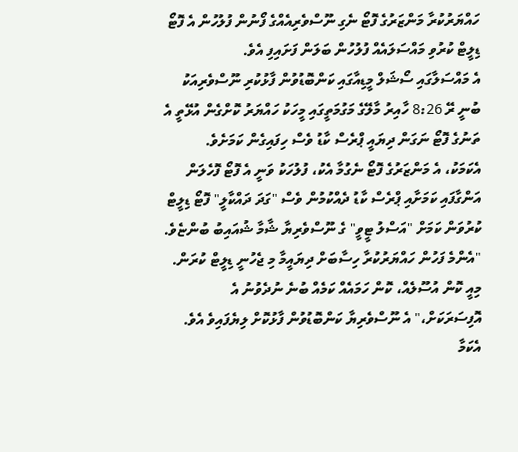ހައްޔަރުކުރާ މަންޒަރުގެ ފޮޓޯ ނެގި ނޫސްވެރިއެއްގެ ފޯނުން ފުލުހުން އެ ފޮޓޯ ޑިލީޓް ކުރުވި މައްސަލައެއް ފުލުހުން ބަލަން ފަށައިފި އެވެ.
އެ މައްސަލާގައި ސޯޝަލް މީޑިއާގައި ކަންބޮޑުވުން ފާޅުކުރި ނޫސްވެރިއަކު ބުނީ ރޭ 8:26 ހާއިރު މާލޭގެ މަގުމަތީގައި މީހަކު ހައްޔަރު ކޮށްގެން އުޅޭތީ އެ ތަނުގެ ފޮޓޯ ނަގަން ދިޔައީ ޕްރެސް ކާޑު ވެސް ހިފައިގެން ކަމަށެވެ.
އެކަމަކު، އެ މަންޒަރުގެ ފޮޓޯ ނެގުމާ އެކު، ފުލުހަކު ވަނީ އެ ފޮޓޯ ފޮހެލަން އަންގާފައި ކަމަށާއި ޕްރެސް ކާޑު ދެއްކުމުން ވެސް "ގަދަ ދައްކާލީ" ފޮޓޯ ޑިލީޓް ކުރުވަން ކަމަށް "އަސްލު ޓީވީ" ގެ ނޫސްވެރިޔާ ޝާމާ ޝުއައިބު ބުންޏެވެ.
"އެންމެ ފަހުން ހައްޔަރުކުރާ ހިސާބަށް ދިޔައީމާ މި ޖެހުނީ ޑިލީޓް ކުރަން. މިއީ ކޮން އުސޫލެއް، ކޮން ހަމައެއް ކަމެއް ބުނެ ނުދެވުނު އެ އޮފިސަރަކަށް،" އެ ނޫސްވެރިޔާ ކަންބޮޑުވުން ފާޅުކޮށް ލިޔެފައިވެ އެވެ.
އެކަމާ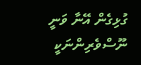ގުޅިގެން އޭނާ ވަނީ ނޫސްވެރިންނަކީ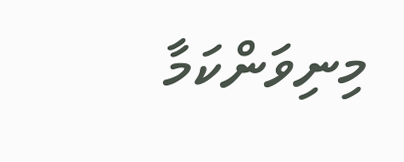މިނިވަންކަމާ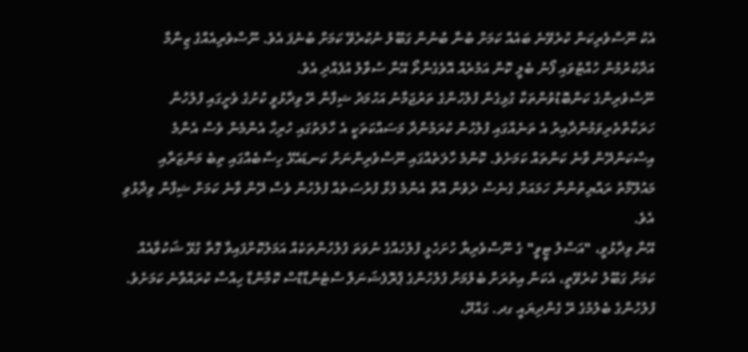އެކު ނޫސްވެރިކަން ކުރެވޭނެ ބައެއް ކަމަށް ބުނާ ބުނުން ގަބޫލު ނުކުރެވޭ ކަމަށް ބުނެފަ އެވެ. ނޫސްވެރިއެއްގެ ޒިންމާ އަދާކުރުމުން ހުއްޓުވައި ފޯނު ބެލީ ކޮން އަމުރެއް އޮވެގެންތޯ އޭނާ ސުވާލު އުފެއްދި އެވެ.
ނޫސްވެރިންގެ ކަންބޮޑުވުންތަކާ ގުޅިގެން ފުލުހުންގެ ތަރުޖަމާނު އަހުމަދު ޝިފާން ރޭ ވިދާޅުވީ ކުށުގެ ވެށީގައި ފުލުހުން ހަރަކާތްތެރިވަމުންދާއިރު އެ ތަނެއްގައި ފުލުހުން ކުރަމުންދާ މަސައްކަތަކީ އެ ހާލަތުގައި ހުރިހާ އެންމެން ވެސް އެންމެ އިސްކަންދޭން ވާނެ ކަންތައް ކަމަށެވެ. ކޮންމެ ހާލަތެއްގައި ނޫސްވެރިންނަށް ކަނޑައެޅޭ ހިސާބެއްގައި ތިބެ މަންޒަރާއި މައުލޫމާތު ރައްޔިތުންނާ ހަމައަށް ގެނެސް ދެވެން އޮތް އެންމެ ފުޅާ ފުރުސަތެއް ފުލުހުން ވެސް ދޭން ވާނެ ކަމަށް ޝިފާން ވިދާޅުވި އެވެ.
އޭނާ ވިދާޅުވީ، "އަސްލު ޓީވީ" ގެ ނޫސްވެރިޔާ ހުށަހެޅީ ފުލުހެއްގެ ނުވަތަ ފުލުހުންތަކެއް އަމަލުކޮށްފައިވާ ގޮތާ ގުޅޭ ޝަކުވާއެއް ކަމަށް ގަބޫލު ކުރެވޭތީ، އެކަން އިތުރަށް ބެލުމަށް ފުލުހުންގެ ޕްރޮފެޝަނަލް ސްޓެންޑާޑްސް ކޮމާންޑާ ހިއްސާ ކުރައްވާނެ ކަމަށެވެ.
ފުލުހުންގެ ބެލުމުގެ ރޭ ގެންދިޔައީ ގދ. ގައްދޫ،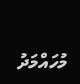މުހައްމަދު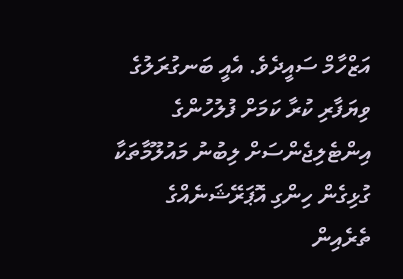އަޒްހާމް ސައީދެވެ. އެއީ ބަނގުރަލުގެ ވިޔަފާރި ކުރާ ކަމަށް ފުލުހުންގެ އިންޓެލިޖެންސަށް ލިބުނު މައުލޫމާތަކާ ގުޅިގެން ހިންގި އޮޕަރޭޝަނެއްގެ ތެރެއިން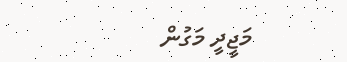މަޖީދީ މަގުން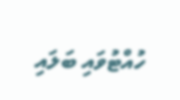ހުއްޓުވައި ބަލައި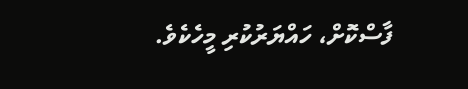ފާސްކޮށް، ހައްޔަރުކުރި މީހެކެވެ.